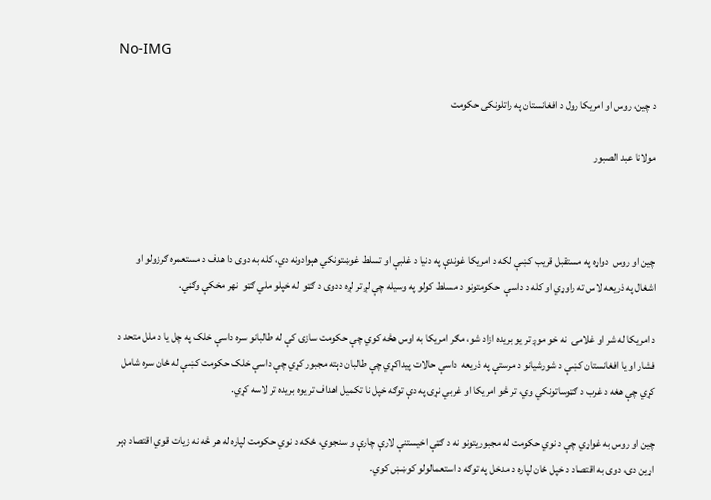No-IMG

د چین، روس او امريکا رول د افغانستان په راتلونکی حکومت

مولانا عبد الصبور



چین او روس  دواړه په مستقبل قريب کښې لکه د امريکا غوندې په دنيا د غلبې او تسلط غوښتونکي هېوادونه دي، کله به دوی دا هدف د مستعمره ګرزولو او اشغال په ذريعه لاس ته راوړي او کله د داسې  حکومتونو د مسلط کولو په وسيله چې لږ تر لږه ددوی د ګټو  له خپلو ملي ګټو  نهر مخکې وګڼي.

د امريکا له شر او غلامۍ  نه خو موږ تر يو بريده ازاد شو، مګر امريکا به اوس هڅه کوي چې حکومت سازۍ کې له طالبانو سره داسې خلک په چل يا د ملل متحد د فشار او یا افغانستان کښې د شورشيانو د مرستې په ذريعه  داسې حالات پيداکړي چې طالبان دېته مجبور کړي چې داسې خلک حکومت کښې له ځان سره شامل کړي چې هغه د غرب د ګټوساتونکي وي، تر څو امريکا او غربي نړۍ په دې توګه خپل نا تکميل اهداف تر يوه بريده تر لاسه کړي.

چين او روس به غواړي چې د نوي حکومت له مجبوریتونو نه د ګټې اخيستنې لارې چارې و سنجوي، ځکه د نوي حکومت لپاره له هر څه نه زيات قوي اقتصاد ډېر اړين دی، دوی به اقتصاد د خپل ځان لپاره د مدخل په توګه د استعمالولو کوښښ کوي.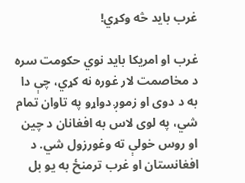غرب باید څه وکړي!

غرب او امريکا بايد نوي حکومت سره د مخاصمت لار غوره نه کړي، چې دا به د دوی او زموږ دواړو په تاوان تمام شي، په لوی لاس به افغانان د چين او روس خولې ته وغورزول شي. د افغانستان او غرب ترمنځ به يو بل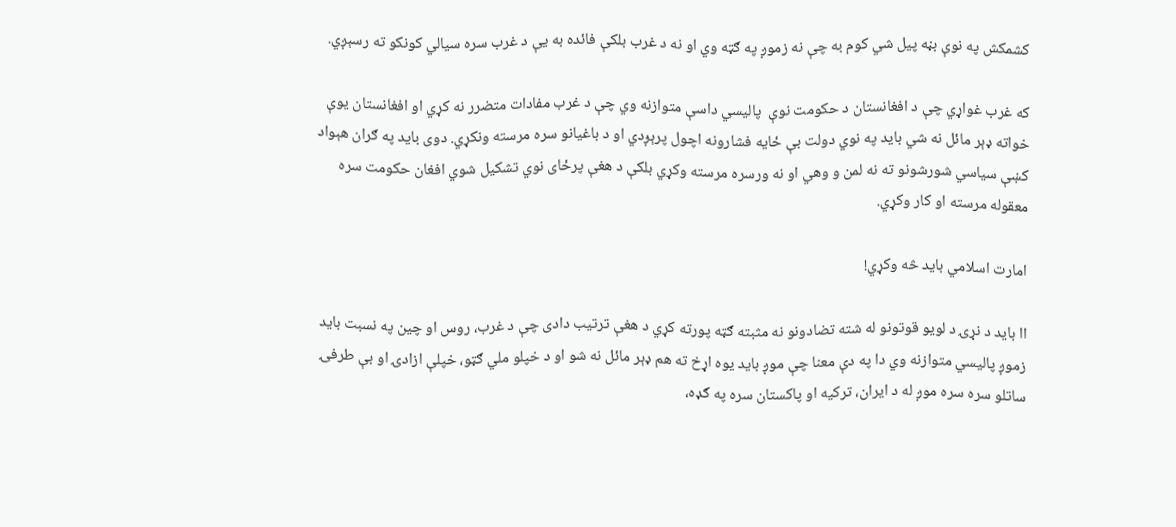کشمکش په نوې بڼه پيل شي کوم به چې نه زموږ په ګټه وي او نه د غرب بلکې فائده به يې د غرب سره سيالي کونکو ته رسېږي.

که غرب غواړي چې د افغانستان د حکومت نوې  پاليسي داسې متوازنه وي چې د غرب مفادات متضرر نه کړي او افغانستان يوې خواته ډېر مائل نه شي بايد په نوي دولت بې ځایه فشارونه اچول پرېږدي او د باغيانو سره مرسته ونکړي. دوی باید په ګران هېواد کښې سياسي شورشونو ته نه لمن و وهي او نه ورسره مرسته وکړي بلکې د هغې پرځای نوي تشکيل شوي افغان حکومت سره معقوله مرسته او کار وکړي.

امارت اسلامي باید څه وکړي!

اا بايد د نړۍ د لويو قوتونو له شته تضادونو نه مثبته ګټه پورته کړي د هغې ترتيب دادی چې د غرب، روس او چین په نسبت بايد زموږ پاليسي متوازنه وي دا په دې معنا چې موږ بايد يوه اړخ ته هم ډېر مائل نه شو او د خپلو ملي ګټو، خپلې ازادۍ او بې طرفۍ ساتلو سره سره موږ له د ايران، ترکيه او پاکستان سره په ګډه،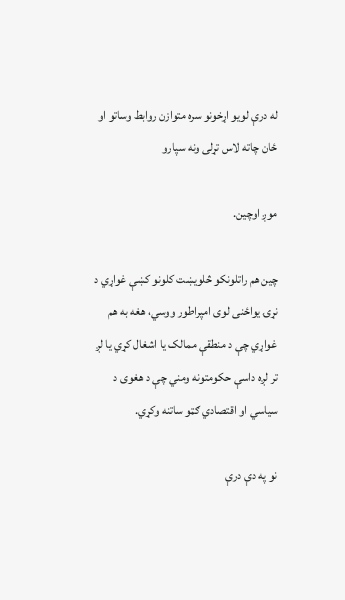له درې لويو اړخونو سره متوازن روابط وساتو او ځان چاته لاس تړلی ونه سپارو

موږ اوچين.

چين هم راتلونکو څلويښت کلونو کښې غواړي د نړۍ يواځنی لوی امپراطور ووسي، هغه به هم غواړي چې د منطقې ممالک يا اشغال کړي يا لږ تر لږه داسې حکومتونه ومني چې د هغوی د سياسي او اقتصادي ګټو ساتنه وکړي.

نو په دې درې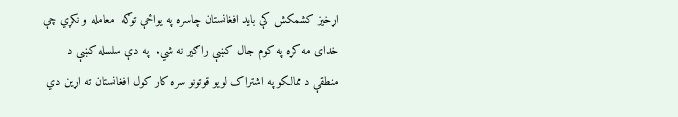اړخیز کشمکش کې بايد افغانستان چاسره په يواځې توګه  معامله و نکړي چې خدای مه کړه په کوم جال کښې راګير نه شي.  په دې سلسله کښې د منطقې د ممالکو په اشتراک لويو قوتونو سره کار کول افغانستان ته اړين دي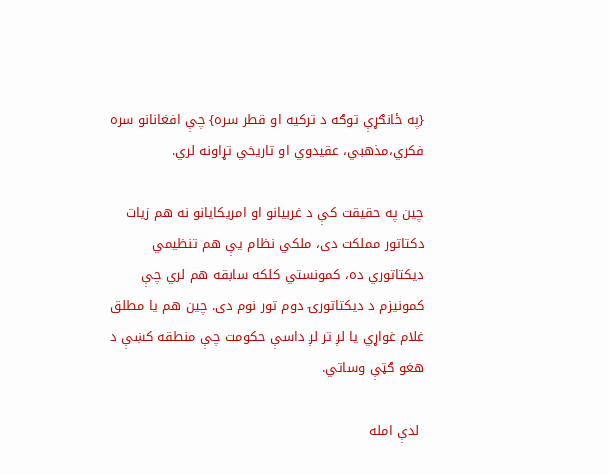{په ځانګړې توګه د ترکيه او قطر سره} چې افغانانو سره فکري،مذهبي، عقيدوي او تاريخي تړاونه لري.

چين په حقیقت کې د غربیانو او امريکايانو نه هم زيات دکتاتور مملکت دی، ملکي نظام يې هم تنظيمي ديکتاتوري ده، کمونستي کلکه سابقه هم لري چې کمونيزم د ديکتاتورۍ دوم تور نوم دی. چين هم يا مطلق غلام غواړي یا لږ تر لږ داسې حکومت چې منطقه کښې د هغو ګټې وساتي.

 لدې امله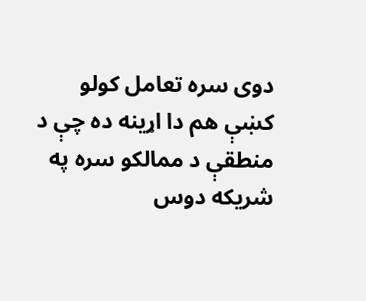دوی سره تعامل کولو کښې هم دا اړينه ده چې د منطقې د ممالکو سره په شريکه دوس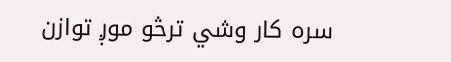سره کار وشي ترڅو موږ توازن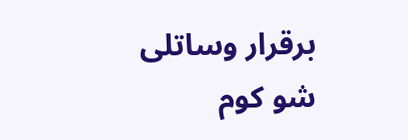برقرار وساتلی شو کوم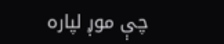چې موږ لپاره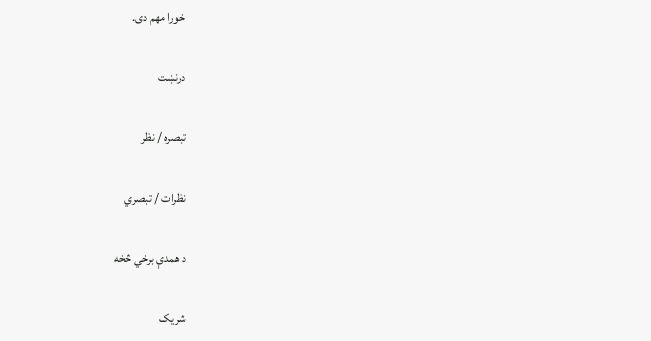خورا مهم دی.

درنښت

تبصره / نظر

نظرات / تبصري

د همدې برخي څخه

شریک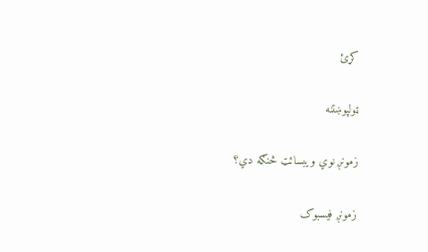کړئ

ټولپوښتنه

زمونږ نوي ویبسائټ څنګه دي؟

زمونږ فيسبوک